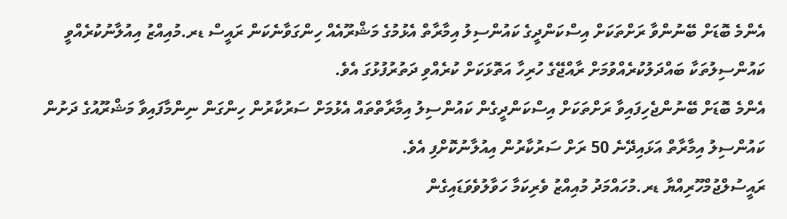އެންމެ ބޮޑަށް ބޭނުންވާ ރަށްތަކަށް އިސްކަންދީގެ ކައުންސިލު އިމާރާތް އެޅުމުގެ މަޝްރޫއެއް ހިންގަވާނެކަން ރައީސް ޑރ.މުއިއްޒު އިއުލާނުކުރެއްވީ ކައުންސިލުތަކާ ބައްދަލުކުރެއްވުމަށް ރާއްޖޭގެ ހުރިހާ އަތޮޅަކަށް ކުރެއްވި ދަތުރުފުޅުގަ އެވެ.
އެންމެ ބޮޑަށް ބޭނުންޖެހިފައިވާ ރަށްތަކަށް އިސްކަންދީގެން ކައުންސިލު އިމާރާތްތައް އެޅުމަށް ސަރުކާރުން ހިންގަން ނިންމާފައިވާ މަޝްރޫއުގެ ދަށުން ކައުންސިލު އިމާރާތް އަޅައިދޭނެ 50 ރަށް ސަރުކާރުން އިއުލާނުކޮށްފި އެވެ.
ރައީސުލްޖުމްހޫރިއްޔާ ޑރ.މުހައްމަދު މުއިއްޒު ވެރިކަމާ ހަވާލުވެވަޑައިގެން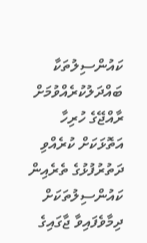ކައުންސިލުތަކާ ބައްދަލުކުރެއްވުމަށް ރާއްޖޭގެ ހުރިހާ އަތޮޅަކަށް ކުރެއްވި ދަތުރުފުޅުގެ ތެރެއިން ކައުންސިލުތަކަށް ދިމާވެފައިވާ ޖާގައިގެ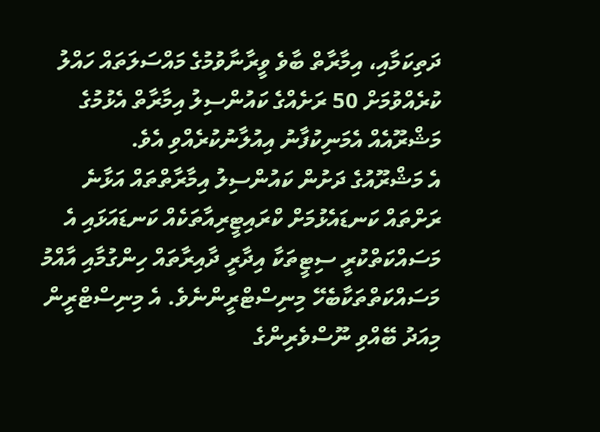ދަތިކަމާއި، އިމާރާތް ބާވެ ވީރާނާވުމުގެ މައްސަލަތައް ހައްލު ކުރެއްވުމަށް 50 ރަށެއްގެ ކައުންސިލު އިމާރާތް އެޅުމުގެ މަޝްރޫއެއް އެމަނިކުފާނު އިއުލާނުކުރެއްވި އެވެ.
އެ މަޝްރޫއުގެ ދަށުން ކައުންސިލު އިމާރާތްތައް އަޅާނެ ރަށްތައް ކަނޑައެޅުމަށް ކްރައިޓީރިއާތަކެއް ކަނޑައަޅައި އެ މަސައްކަތްކުރީ ސިޓީތަކާ އިދާރީ ދާއިރާތައް ހިންގުމާއި އާއްމު މަސައްކަތްތަކާބެހޭ މިނިސްޓްރީންނެވެ. އެ މިނިސްޓްރީން މިއަދު ބޭއްވި ނޫސްވެރިންގެ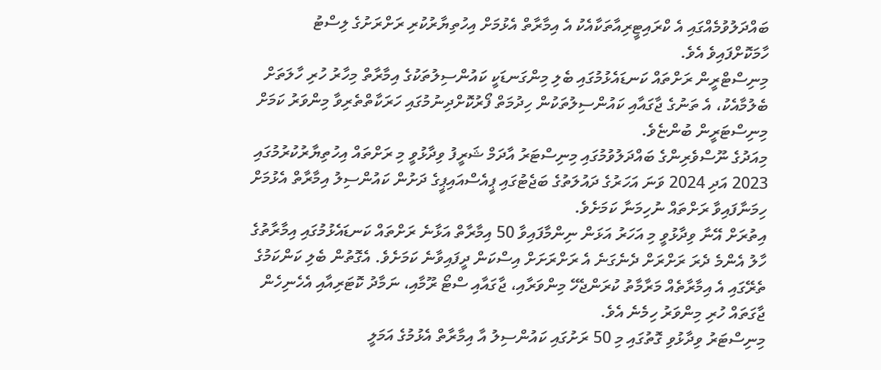ބައްދަލުވުމެއްގައި އެ ކްރައިޓީރިއާތަކާއެކު އެ އިމާރާތް އެޅުމަށް އިހުތިޔާރުކުރި ރަށްރަށުގެ ލިސްޓު ހާމަކޮށްފައިވެ އެވެ.
މިނިސްޓްރީން ރަށްތައް ކަނޑައެޅުމުގައި ބެލި މިންގަނޑަކީ ކައުންސިލުތަކުގެ އިމާރާތް މިހާރު ހުރި ހާލަތަށް ބެލުމާއެކު، އެ ތަނުގެ ޖާގައާއި ކައުންސިލުތަކުން ހިދުމަތް ފޯރުކޮށްދިނުމުގައި ހަރަކާތްތެރިވާ މިންވަރު ކަމަށް މިނިސްޓަރީން ބުންޏެވެ.
މިއަދުގެ ނޫސްވެރިންގެ ބައްދަލުވުމުގައި މިނިސްޓަރު އާދަމް ޝަރީފު ވިދާޅުވީ މި ރަށްތައް އިހުތިޔާރުކުރުމުގައި 2023 އަދި 2024 ވަނަ އަހަރުގެ ދައުލަތުގެ ބަޖެޓުގައި ޕީއެސްއައިޕީގެ ދަށުން ކައުންސިލު އިމާރާތް އެޅުމަށް ހިމަނާފައިވާ ރަށްތައް ނުހިމަނާ ކަމަށެވެ.
އިތުރަށް އޭނާ ވިދާޅުވީ މި އަހަރު އަޅަން ނިންމާފައިވާ 50 އިމާރާތް އަޅާނެ ރަށްތައް ކަނޑައެޅުމުގައި އިމާރާތުގެ ހާލު އެންމެ ދެރަ ރަށްރަށް ދެނެގަނެ އެ ރަށްރަށަށް އިސްކަން ދީފައިވާނެ ކަމަށެވެ. އެގޮތުން ބެލި ކަންކަމުގެ ތެރޭގައި އެ އިމާރާތެއް މަރާމާތު ކުރަންޖެހޭ މިންވަރާއި، ޖާގައާއި ސްޓޯ ރޫމާއި، ނަމާދު ކޮޓަރިއާއި އެހެނިހެން ޖާގަތައް ހުރި މިންވަރު ހިމެނެ އެވެ.
މިނިސްޓަރު ވިދާޅުވި ގޮތުގައި މި 50 ރަށުގައި ކައުންސިލު އާ އިމާރާތް އެޅުމުގެ އަމަލީ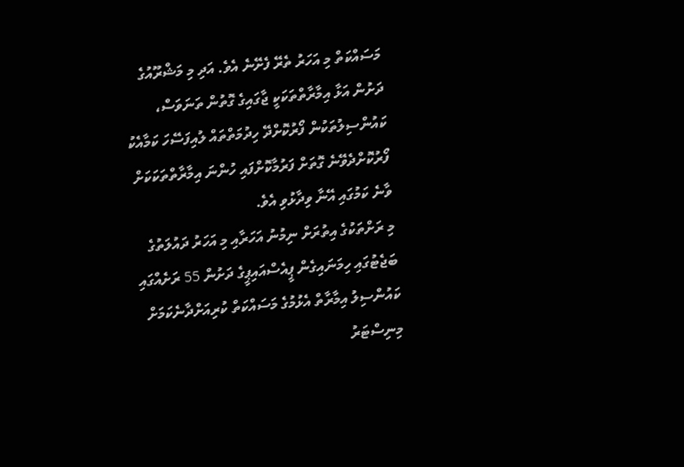މަސައްކަތް މި އަހަރު ތެރޭ ފެށޭނެ އެވެ. އަދި މި މަޝްރޫއުގެ ދަށުން އަޅާ އިމާރާތްތަކަކީ ޖާގައިގެ ގޮތުން ތަނަވަސް، ކައުންސިލުތަކުން ފޯރުކޮށްދޭ ހިދުމަތްތައް ލުއިފަސޭހަ ކަމާއެކު ފޯރުކޮށްދެވޭނެ ގޮތަށް ފަރުމާކޮށްފައި ހުންނަ އިމާރާތްތަކަކަށް ވާނެ ކަމުގައި އޭނާ ވިދާޅުވި އެވެ.
މި ރަށްތަކުގެ އިތުރަށް ނިމުނު އަހަރާއި މި އަހަރު ދައުލަތުގެ ބަޖެޓުގައި ހިމަނައިގެން ޕީއެސްއައިޕީގެ ދަށުން 55 ރަށެއްގައި ކައުންސިލު އިމާރާތް އެޅުމުގެ މަސައްކަތް ކުރިއަށްދާނެކަމަށް މިނިސްޓަރު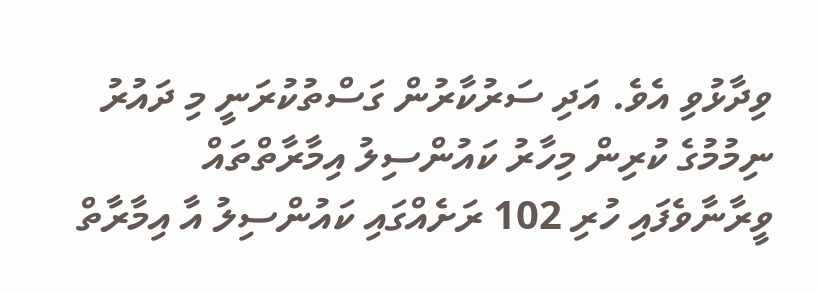ވިދާޅުވި އެވެ. އަދި ސަރުކާރުން ގަސްތުކުރަނީ މި ދައުރު ނިމުމުގެ ކުރިން މިހާރު ކައުންސިލު އިމާރާތްތައް ވީރާނާވެފައި ހުރި 102 ރަށެއްގައި ކައުންސިލު އާ އިމާރާތް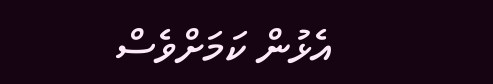އެޅުން ކަމަށްވެސް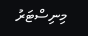މިނިސްޓަރު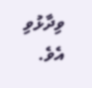ވިދާޅުވި އެވެ.